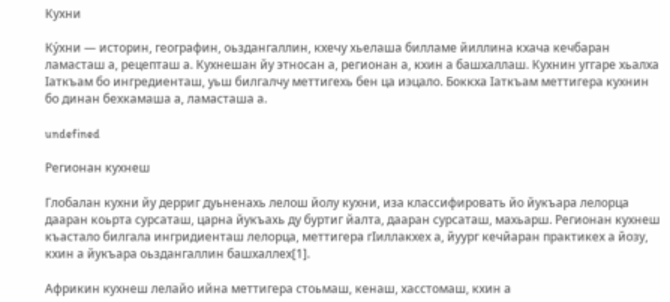Кухни

Ку́хни — историн, географин, оьздангаллин, кхечу хьелаша билламе йиллина кхача кечбаран ламасташ а, рецепташ а. Кухнешан йу этносан а, регионан а, кхин а башхаллаш. Кухнин уггаре хьалха Ӏаткъам бо ингредиенташ, уьш билгалчу меттигехь бен ца иэцало. Боккха Ӏаткъам меттигера кухнин бо динан бехкамаша а, ламасташа а.

undefined

Регионан кухнеш

Глобалан кухни йу дерриг дуьненахь лелош йолу кухни, иза классифировать йо йукъара лелорца дааран коьрта сурсаташ, царна йукъахь ду буртиг йалта, дааран сурсаташ, махьарш. Регионан кухнеш къастало билгала ингридиенташ лелорца, меттигера гӀиллакхех а, йуург кечйаран практикех а йозу, кхин а йукъара оьздангаллин башхаллех[1].

Африкин кухнеш лелайо ийна меттигера стоьмаш, кенаш, хасстомаш, кхин а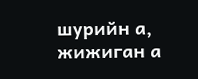шурийн а, жижиган а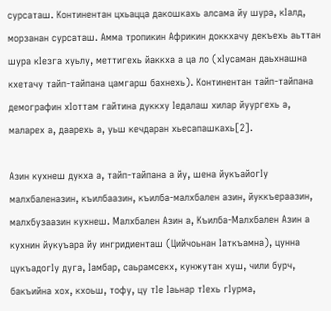сурсаташ. Континентан цхьацца дакошкахь алсама йу шура, кӀалд, морзанан сурсаташ. Амма тропикин Африкин доккхачу декъехь аьттан шура кӀезга хуьлу, меттигехь йаккха а ца ло (хӀусаман даьхнашна кхетачу тайп-тайпана цамгарш бахнехь). Континентан тайп-тайпана демографин хӀоттам гайтина дуккху Ӏедалаш хилар йуургехь а, маларех а, даарехь а, уьш кечдаран хьесапашкахь[2].

Азин кухнеш дукха а, тайп-тайпана а йу, шена йукъайогӀу малхбаленазин, къилбаазин, къилба-малхбален азин, йуккъераазин, малхбузаазин кухнеш. Малхбален Азин а, Къилба-Малхбален Азин а кухнин йукуъара йу ингридиенташ (Цийчоьнан Ӏаткъамна), цунна цукъадогӀу дуга, Ӏамбар, саьрамсекх, кунжутан хуш, чили бурч, бакъийна хох, кхоьш, тофу, цу тӀе Ӏаьнар тӀехь гӀурма,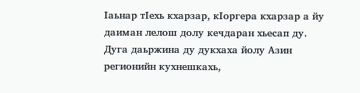Ӏаьнар тӀехь кхарзар, кӀоргера кхарзар а йу даиман лелош долу кечдаран хьесап ду. Дуга даьржина ду дукхаха йолу Азин регионийн кухнешкахь,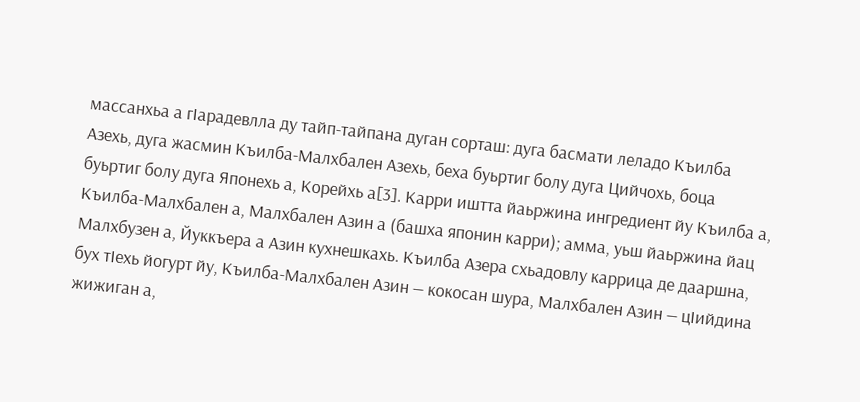массанхьа а гӀарадевлла ду тайп-тайпана дуган сорташ: дуга басмати леладо Къилба Азехь, дуга жасмин Къилба-Малхбален Азехь, беха буьртиг болу дуга Цийчохь, боца буьртиг болу дуга Японехь а, Корейхь а[3]. Карри иштта йаьржина ингредиент йу Къилба а, Къилба-Малхбален а, Малхбален Азин а (башха японин карри); амма, уьш йаьржина йац Малхбузен а, Йуккъера а Азин кухнешкахь. Къилба Азера схьадовлу каррица де дааршна, бух тӀехь йогурт йу, Къилба-Малхбален Азин — кокосан шура, Малхбален Азин — цӀийдина жижиган а,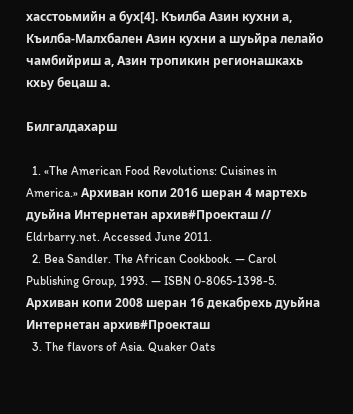хасстоьмийн а бух[4]. Къилба Азин кухни а, Къилба-Малхбален Азин кухни а шуьйра лелайо чамбийриш а, Азин тропикин регионашкахь кхьу бецаш а.

Билгалдахарш

  1. «The American Food Revolutions: Cuisines in America.» Архиван копи 2016 шеран 4 мартехь дуьйна Интернетан архив#Проекташ // Eldrbarry.net. Accessed June 2011.
  2. Bea Sandler. The African Cookbook. — Carol Publishing Group, 1993. — ISBN 0-8065-1398-5. Архиван копи 2008 шеран 16 декабрехь дуьйна Интернетан архив#Проекташ
  3. The flavors of Asia. Quaker Oats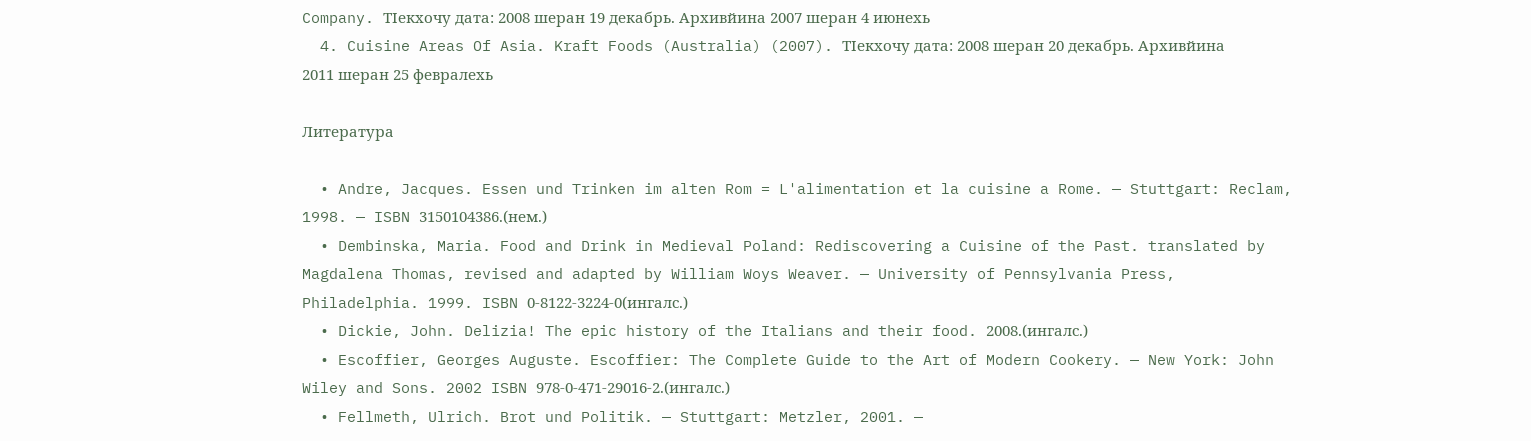Company. ТӀекхочу дата: 2008 шеран 19 декабрь. Архивйина 2007 шеран 4 июнехь
  4. Cuisine Areas Of Asia. Kraft Foods (Australia) (2007). ТӀекхочу дата: 2008 шеран 20 декабрь. Архивйина 2011 шеран 25 февралехь

Литература

  • Andre, Jacques. Essen und Trinken im alten Rom = L'alimentation et la cuisine a Rome. — Stuttgart: Reclam, 1998. — ISBN 3150104386.(нем.)
  • Dembinska, Maria. Food and Drink in Medieval Poland: Rediscovering a Cuisine of the Past. translated by Magdalena Thomas, revised and adapted by William Woys Weaver. — University of Pennsylvania Press, Philadelphia. 1999. ISBN 0-8122-3224-0(ингалс.)
  • Dickie, John. Delizia! The epic history of the Italians and their food. 2008.(ингалс.)
  • Escoffier, Georges Auguste. Escoffier: The Complete Guide to the Art of Modern Cookery. — New York: John Wiley and Sons. 2002 ISBN 978-0-471-29016-2.(ингалс.)
  • Fellmeth, Ulrich. Brot und Politik. — Stuttgart: Metzler, 2001. —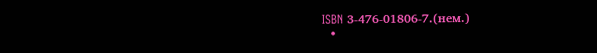ISBN 3-476-01806-7.(нем.)
  •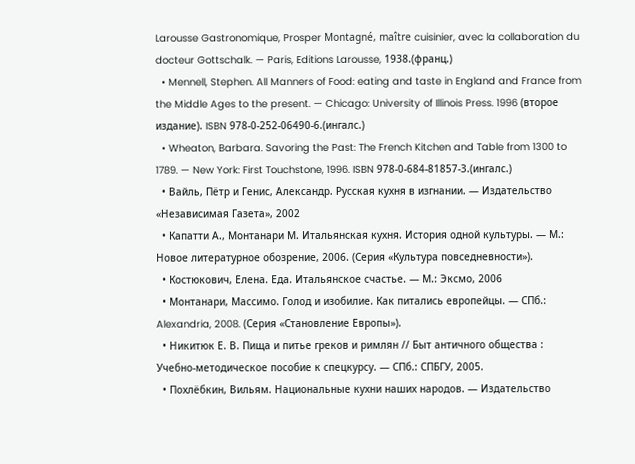Larousse Gastronomique, Prosper Montagné, maître cuisinier, avec la collaboration du docteur Gottschalk. — Paris, Editions Larousse, 1938.(франц.)
  • Mennell, Stephen. All Manners of Food: eating and taste in England and France from the Middle Ages to the present. — Chicago: University of Illinois Press. 1996 (второе издание). ISBN 978-0-252-06490-6.(ингалс.)
  • Wheaton, Barbara. Savoring the Past: The French Kitchen and Table from 1300 to 1789. — New York: First Touchstone, 1996. ISBN 978-0-684-81857-3.(ингалс.)
  • Вайль, Пётр и Генис, Александр. Русская кухня в изгнании. — Издательство «Независимая Газета», 2002
  • Капатти А., Монтанари М. Итальянская кухня. История одной культуры. — М.: Новое литературное обозрение, 2006. (Серия «Культура повседневности»).
  • Костюкович, Елена. Еда. Итальянское счастье. — М.: Эксмо, 2006
  • Монтанари, Массимо. Голод и изобилие. Как питались европейцы. — СПб.: Alexandria, 2008. (Серия «Становление Европы»).
  • Никитюк Е. В. Пища и питье греков и римлян // Быт античного общества : Учебно-методическое пособие к спецкурсу. — СПб.: СПБГУ, 2005.
  • Похлёбкин, Вильям. Национальные кухни наших народов. — Издательство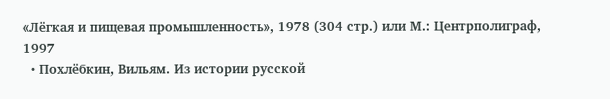«Лёгкая и пищевая промышленность», 1978 (304 стр.) или М.: Центрполиграф, 1997
  • Похлёбкин, Вильям. Из истории русской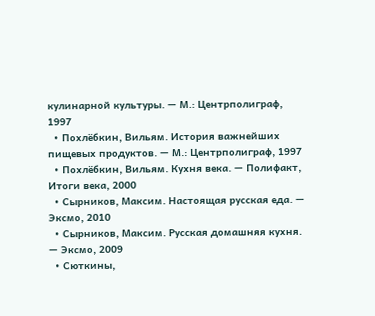кулинарной культуры. — М.: Центрполиграф, 1997
  • Похлёбкин, Вильям. История важнейших пищевых продуктов. — М.: Центрполиграф, 1997
  • Похлёбкин, Вильям. Кухня века. — Полифакт, Итоги века, 2000
  • Сырников, Максим. Настоящая русская еда. — Эксмо, 2010
  • Сырников, Максим. Русская домашняя кухня. — Эксмо, 2009
  • Сюткины,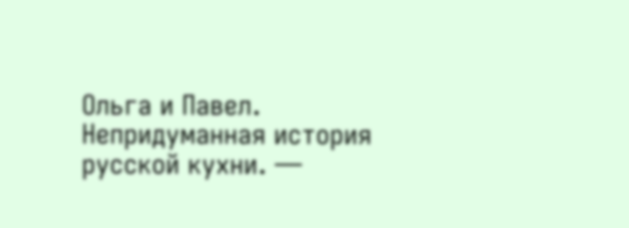Ольга и Павел. Непридуманная история русской кухни. —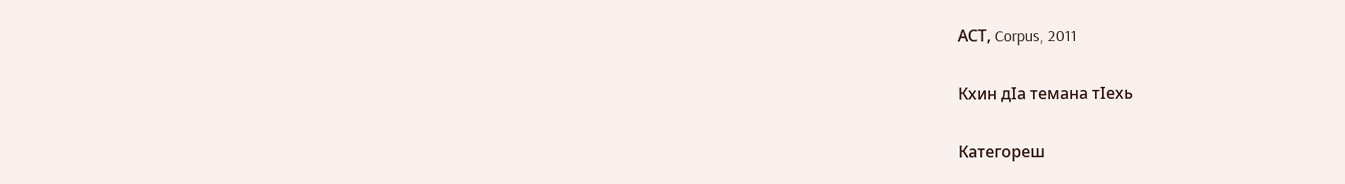АСТ, Corpus, 2011

Кхин дӀа темана тӀехь

Категореш